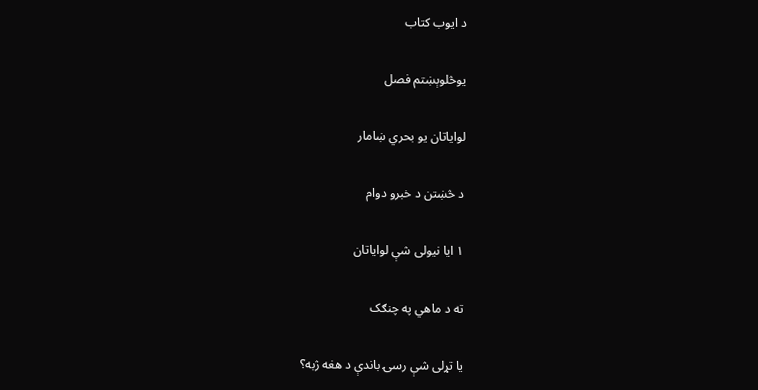د ایوب کتاب

یوڅلوېښتم فصل

لوایاتان یو بحري ښامار

د څښتن د خبرو دوام

۱ ایا نیولی شې لوایاتان

ته د ماهي په چنګک

یا تړلی شې رسۍ باندې د هغه ژبه؟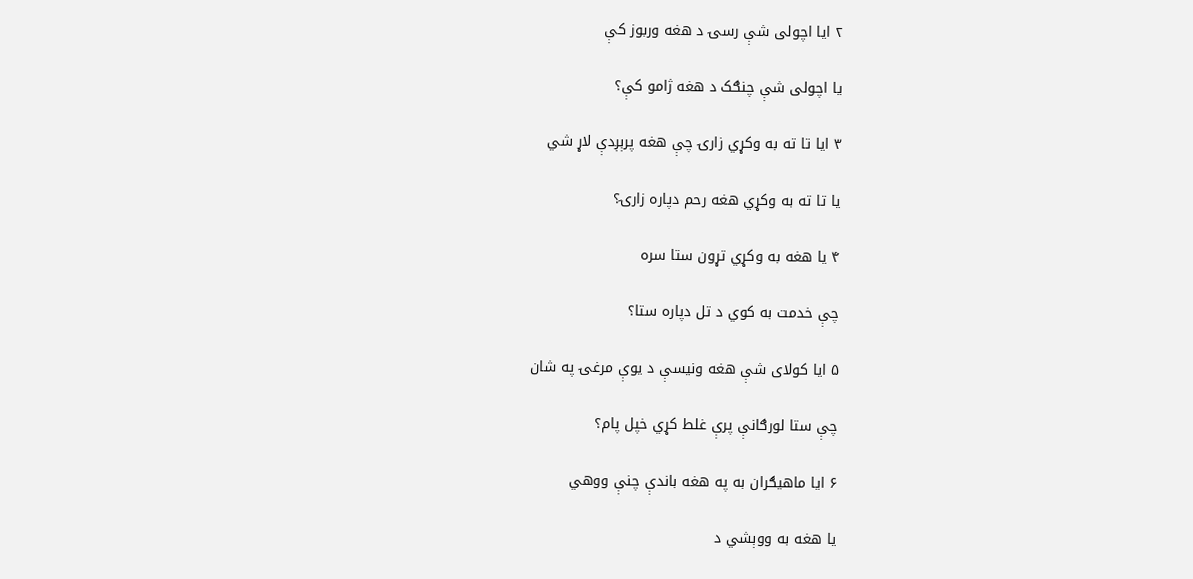۲ ایا اچولی شې رسۍ د هغه وربوز کې

یا اچولی شې چنګک د هغه ژامو کې؟

۳ ایا تا ته به وکړي زارۍ چې هغه پرېږدې لاړ شي

یا تا ته به وکړي هغه رحم دپاره زارۍ؟

۴ یا هغه به وکړي تړون ستا سره

چې خدمت به کوي د تل دپاره ستا؟

۵ ایا کولای شې هغه ونیسې د یوې مرغۍ په شان

چې ستا لورګانې پرې غلط کړي خپل پام؟

۶ ایا ماهیګران به په هغه باندې چنې ووهي

یا هغه به ووېشي د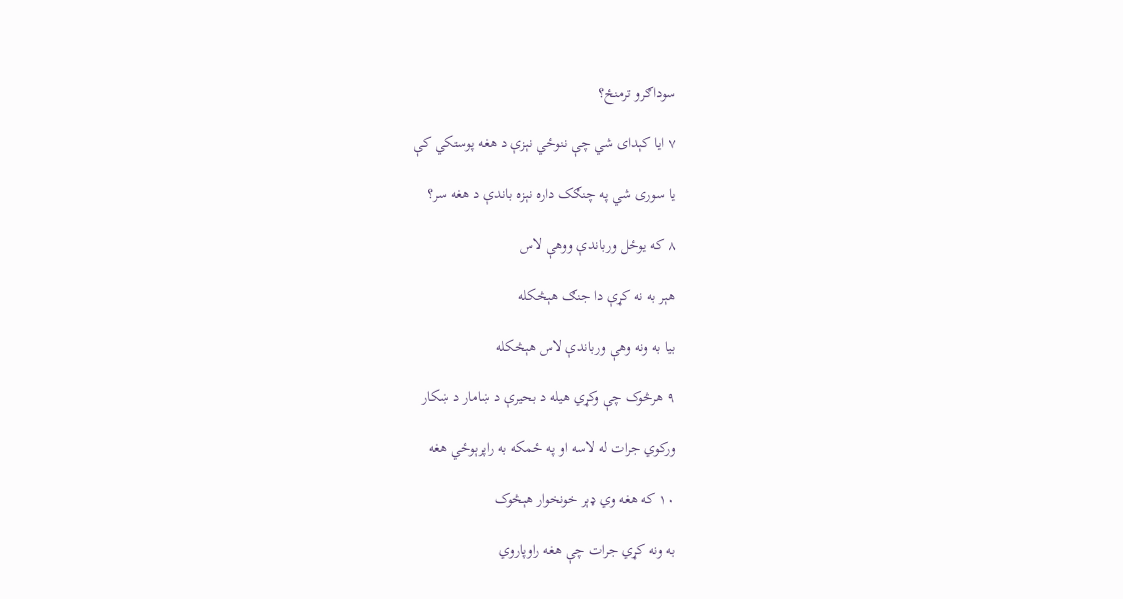سوداګرو ترمنځ؟

۷ ایا کېدای شي چې ننوځي نېزې د هغه پوستکي کې

یا سوری شي په چنګک داره نېزه باندې د هغه سر؟

۸ که یوځل ورباندې ووهې لاس

هېر به نه کړې دا جنګ هېڅکله

بیا به ونه وهې ورباندې لاس هېڅکله

۹ هرڅوک چې وکړي هیله د بحیرې د ښامار د ښکار

ورکوي جرات له لاسه او په ځمکه به راپرېوځي هغه

۱۰ که هغه وي ډېر خونخوار هېڅوک

به ونه کړي جرات چې هغه راوپاروي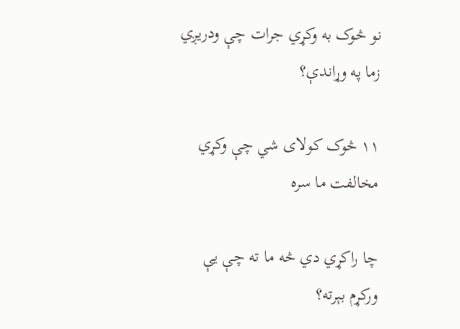نو څوک به وکړي جرات چې ودریږي زما په وړاندې؟

۱۱ څوک کولای شي چې وکړي مخالفت ما سره

چا راکړي دي څه ما ته چې یې ورکړم بېرته؟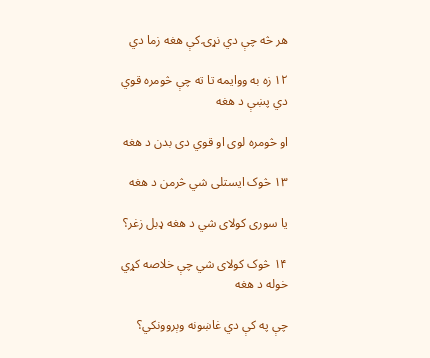هر څه چې دي نړۍ کې هغه زما دي

۱۲ زه به ووایمه تا ته چې څومره قوي دي پښې د هغه

او څومره لوی او قوي دی بدن د هغه

۱۳ څوک ایستلی شي څرمن د هغه

یا سوری کولای شي د هغه ډبل زغر؟

۱۴ څوک کولای شي چې خلاصه کړي خوله د هغه

چې په کې دي غاښونه وېروونکي؟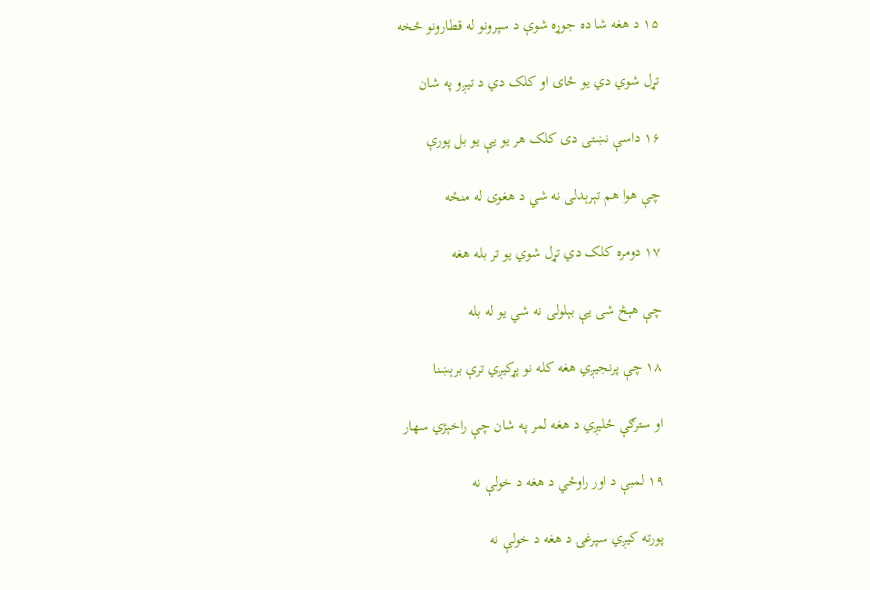۱۵ د هغه شا ده جوړه شوې د سپرونو له قطارونو څخه

تړل شوي دي یو ځای او کلک دي د تیږو په شان

۱۶ داسې نښتی دی کلک هر یو یې یو بل پورې

چې هوا هم تېرېدلی نه شي د هغوی له منځه

۱۷ دومره کلک دي تړل شوي یو تر بله هغه

چې هېڅ شی یې بېلولی نه شي یو له بله

۱۸ چې پرنجیږي هغه کله نو پړکیږي ترې برېښنا

او سترګې ځلیږي د هغه لمر په شان چې راخېژي سهار

۱۹ لمبې د اور راوځي د هغه د خولې نه

پورته کیږي سپرغۍ د هغه د خولې نه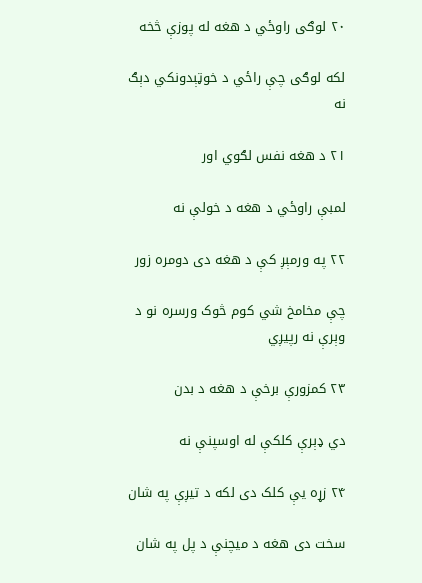۲۰ لوګی راوځي د هغه له پوزې څخه

لکه لوګی چې راځي د خوټېدونکي دېګ نه

۲۱ د هغه نفس لګوي اور

لمبې راوځي د هغه د خولې نه

۲۲ په ورمېږ کې د هغه دی دومره زور

چې مخامخ شي کوم څوک ورسره نو د وېرې نه رپیږي

۲۳ کمزورې برخې د هغه د بدن

دي ډېرې کلکې له اوسپنې نه

۲۴ زړه یې کلک دی لکه د تیږې په شان

سخت دی هغه د میچنې د پل په شان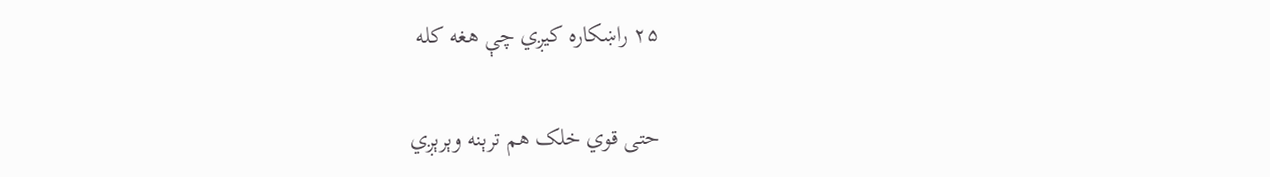۲۵ راښکاره کیږي چې هغه کله

حتی قوي خلک هم ترېنه وېرېږي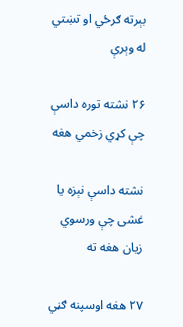بېرته ګرځي او تښتي له وېرې

۲۶ نشته توره داسې چې کړي زخمي هغه

نشته داسې نېزه یا غشی چې ورسوي زیان هغه ته

۲۷ هغه اوسپنه ګڼي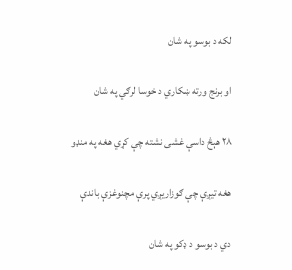لکه د بوسو په شان

او برنج ورته ښکاري د خوسا لرګي په شان

۲۸ هېڅ داسې غشی نشته چې کړي هغه په منډو

هغه تیږې چې ګوزاریږي پرې مچنوغزې باندې

دي د بوسو د ډکو په شان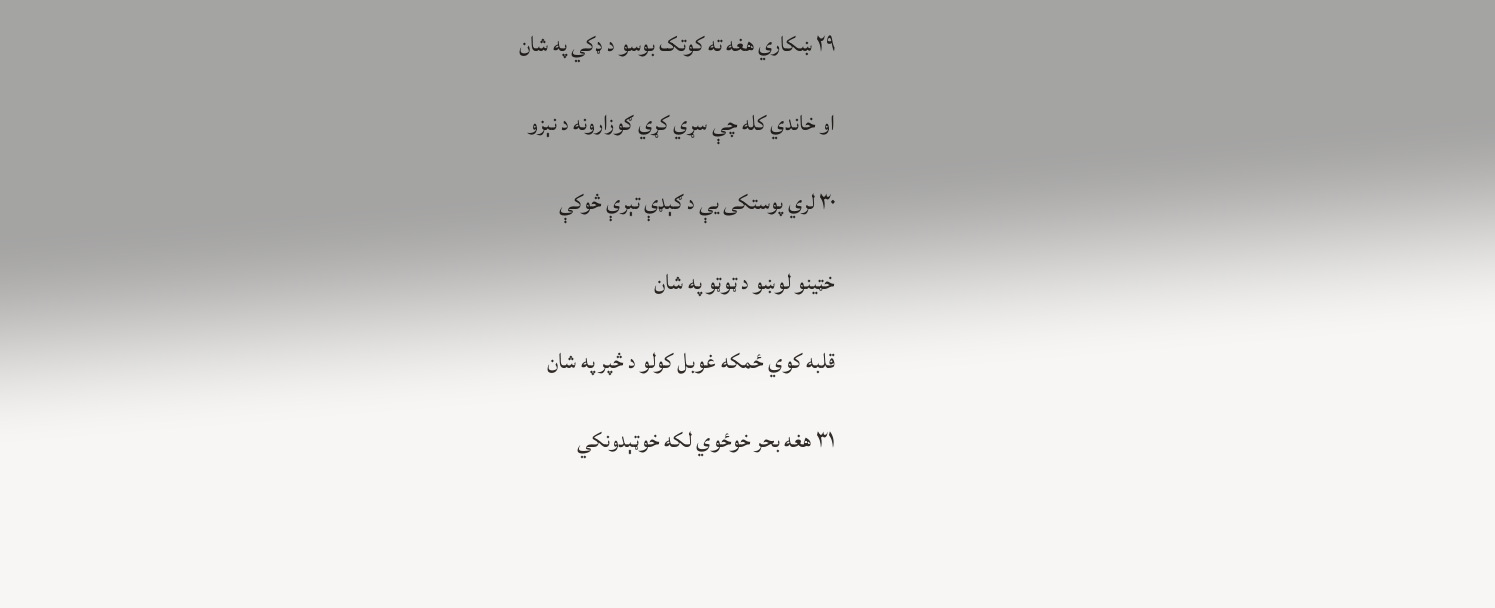۲۹ ښکاري هغه ته کوتک بوسو د ډکي په شان

او خاندي کله چې سړي کړي ګوزارونه د نېزو

۳۰ لري پوستکی یې د ګېډې تېرې څوکې

خټینو لوښو د ټوټو په شان

قلبه کوي ځمکه غوبل کولو د څپر په شان

۳۱ هغه بحر خوځوي لکه خوټېدونکي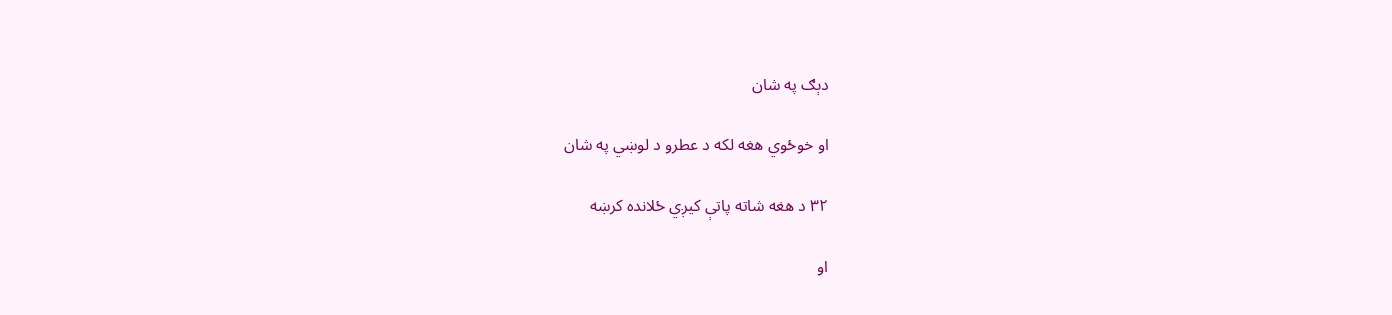دېګ په شان

او خوځوي هغه لکه د عطرو د لوښي په شان

۳۲ د هغه شاته پاتې کیږي ځلانده کرښه

او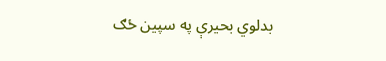بدلوي بحیرې په سپین ځګ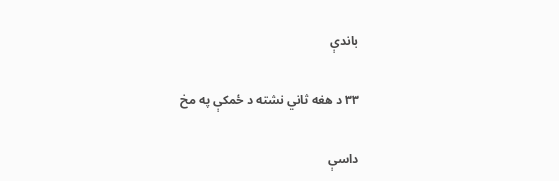باندې

۳۳ د هغه ثاني نشته د ځمکې په مخ

داسې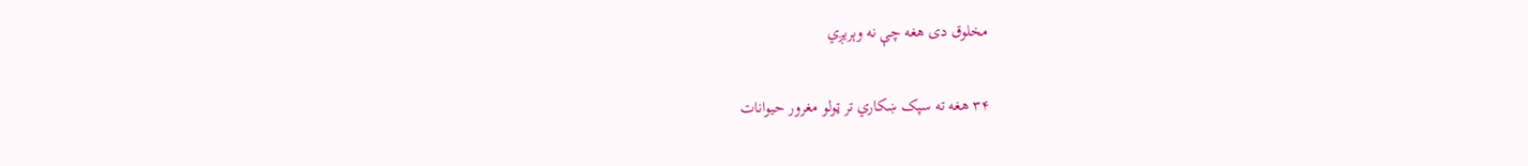مخلوق دی هغه چې نه وېریږي

۳۴ هغه ته سپک ښکاري تر ټولو مغرور حیوانات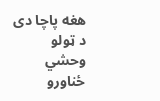هغه پاچا دی د ټولو وحشي ځناورو